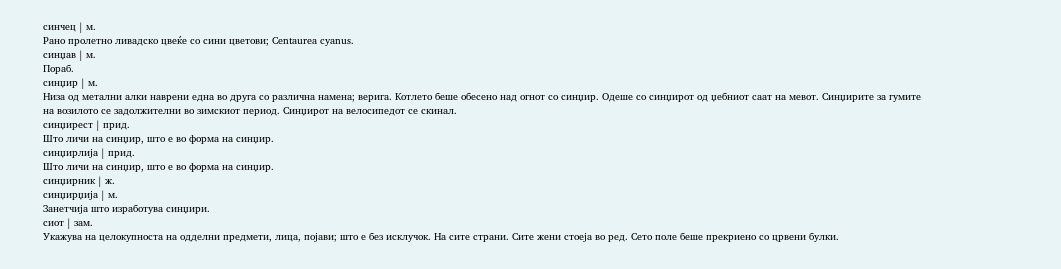синчец | м.
Рано пролетно ливадско цвеќе со сини цветови; Centaurea cyanus.
синџав | м.
Пораб.
синџир | м.
Низа од метални алки наврени една во друга со различна намена; верига. Котлето беше обесено над огнот со синџир. Одеше со синџирот од џебниот саат на мевот. Синџирите за гумите на возилото се задолжителни во зимскиот период. Синџирот на велосипедот се скинал.
синџирест | прид.
Што личи на синџир, што е во форма на синџир.
синџирлија | прид.
Што личи на синџир, што е во форма на синџир.
синџирник | ж.
синџирџија | м.
Занетчија што изработува синџири.
сиот | зам.
Укажува на целокупноста на одделни предмети, лица, појави; што е без исклучок. На сите страни. Сите жени стоеја во ред. Сето поле беше прекриено со црвени булки.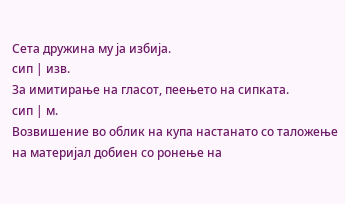Сета дружина му ја избија.
сип | изв.
За имитирање на гласот, пеењето на сипката.
сип | м.
Возвишение во облик на купа настанато со таложење на материјал добиен со ронење на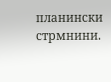планински стрмнини.